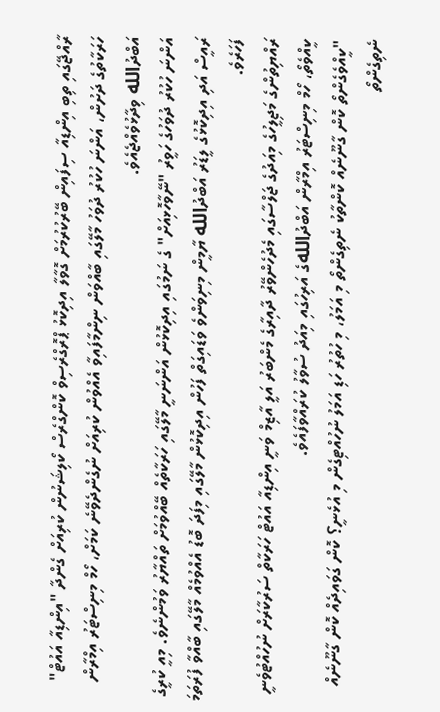ރާއްޖޭގައި ތިބި އިންޑިއާ ސިފައިން ބޭރުކުރުމަށް ގޮވާލާ އިދިކޮޅު ޕްރޮގްރެސިވް ކޮންގްރެސް ކޯލިޝަނުން ކުރިއަށް ގެންދާ "އިންޑިއާ އައުޓް" ހަރަކާތުގެ ދަށުން، އަންނަ ހުކުރު ދުވަހު މާލޭގައި ބާއްވަން ނިންމާފައިވާ އެއްވުން ކުރިއަށް ނުގެންދެވޭނެ ކަމަށް، ހޯމް މިނިސްޓަރު އިމްރާން އަބްދުالله ވިދާޅުވެއްޖެއެވެ.
އަންނަ ހުކުރު ދުވަހުގެ ހަވީރު "ނޭވާހޮޅިއަށް" ގެ ނަމުގައި އިދިކޮޅުން އަންނަނީ މާލޭގައި ހަރަކާތެއް ބޭއްވުމަށް ތައްޔާރު ވަމުންނެވެ. މިއީ ކުރީގެ ރައީސް އަދި އިދިކޮޅުގެ ލީޑަރު އަބްދުالله ޔާމީން މިނިވަންވެ ވަޑައިގަތް ފަހުން އިދިކޮޅުން މާލޭގައި މިފަދަ ބޮޑު އެއްވުމެއް މާލޭގައި ބާއްވާ ފުރަތަމަ ފަހަރެވެ.
ރައްޔިތުންގެ މަޖިލީހުގެ މިއަދުގެ ޖަލްސާގައި މެދުހެންވޭރު ދާއިރާގެ މެންބަރު އަލީ އާޒިމް ވަނީ އިންޑިއާ އައުޓް ހަރަކާތް ސަރުކާރަށް ނުހުއްޓުވެނީ ކީއްވެތޯ، ހޯމް މިނިސްޓަރު އިމްރާން އަބްދުاللهގެ އަރިހުގައި މިއަދު ސުވާލު ކުރައްވާފައެވެ.
"ކީއްވެގެންތޯ ކޮން ގާނޫނެއް ކޮންތާކު ނެތިގެންތޯ މި އަމަލު، މި ހުތުރު ހަޑި އަމަލު ނުހުއްޓިގެން މި އުޅެނީ؟ ކޮން ގަވައިދެއް ކޮން ގާނޫނެއް ނެތިގެންތޯ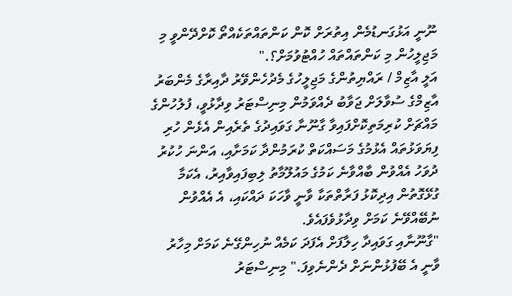ނޫނީ އަޅުގަނޑުމެން އިތުރަށް ކޮން ކަންތައްތަކެއްތޯ ކޮށްދޭންވީ މި މަޖިލީހުން މި ކަންތައްތައް ހުއްޓުވުމަށް؟."
އަލީ އާޒިމް / ރައްޔިތުންގެ މަޖިލީހުގެ މެދުހެންވޭރު ދާއިރާގެ މެންބަރު
އާޒިމްގެ ސުވާލަށް ޖަވާބު ދެއްވަމުން މިނިސްޓަރު ވިދާޅުވީ، ފުލުހުންގެ މައްޗަށް ކުރިމަތިކޮށްފައިވާ ގާނޫނާ ގަވައިދުގެ ތެރެއިން އެޅެން ހުރި ފިޔަވަޅުތައް އެޅުމުގެ މަސައްކަތް ކުރަމުންދާ ކަމަށާއި، އަންނަ ހުކުރު ދުވަހު އެއްވުން ބާއްވާނެ ކަމުގެ މައުލޫމާތު ލިބިފައިވާއިރު، އެކަމާ ގުޅޭގޮތުން އިދިކޮޅު ފަރާތްތަކާ ވާނީ ވާހަކަ ދައްކައި، އެ އެއްވުން ނުބޭއްވޭނެ ކަމަށް ވިދާޅުވެފައެވެ.
"ގާނޫނާއި ގަވައިދާ ހިލާފަށް އެފަދަ ކަމެއް ނުހިންގޭނެ ކަމަށް މިހާރު ވާނީ އެ ބޭފުޅުންނަށް ދެންނެވިފަ." މިނިސްޓަރު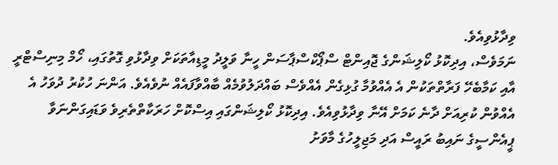ވިދާޅުވިއެވެ.
ނަމަވެސް، އިދިކޮޅު ކޯލިޝަންގެ ޖޮއިންޓް ސްޕޯކްސްޕާސަން ހީނާ ވަލީދު މީޑިއާތަކަށް ވިދާޅުވި ގޮތުގައި، ހޯމް މިނިސްޓްރީ އާއި ކަމާބެހޭ ފަރާތްތަކުން އެ އެއްވުމާ ގުޅިގެން އެއްވެސް ބައްދަލުވުމެއް ބާއްވާފައެއް ނުވެއެވެ. އަންނަ ހުކުރު ދުވަހު އެ އެއްވުން ކުރިއަށް ދާނެ ކަމަށް އޭނާ ވިދާޅުވިއެވެ. އިދިކޮޅު ކޯލިޝަންގައި އިސްކޮށް ހަރަކާތްތެރިވެ ވަޑައިގަންނަވާ ޕީއެންސީގެ ނައިބު ރައީސް އަދި މަޖިލީހުގެ މާވަށު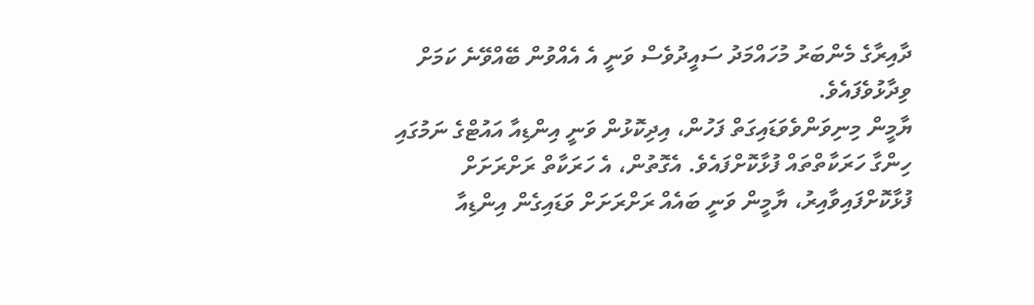ދާއިރާގެ މެންބަރު މުހައްމަދު ސައީދުވެސް ވަނީ އެ އެއްވުން ބޭއްވޭނެ ކަމަށް ވިދާޅުވެފައެވެ.
ޔާމީން މިނިވަންވެވަޑައިގަތް ފަހުން، އިދިކޮޅުން ވަނީ އިންޑިއާ އައުޓްގެ ނަމުގައި ހިންގާ ހަރަކާތްތައް ފުޅާކޮށްފައެވެ. އެގޮތުން، އެ ހަރަކާތް ރަށްރަށަށް ފުޅާކޮށްފައިވާއިރު، ޔާމީން ވަނީ ބައެއް ރަށްރަށަށް ވަޑައިގެން އިންޑިއާ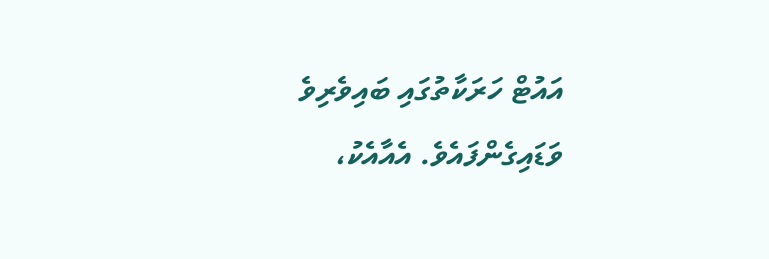އައުޓް ހަރަކާތުގައި ބައިވެރިވެ ވަޑައިގެންފައެވެ. އެއާއެކު،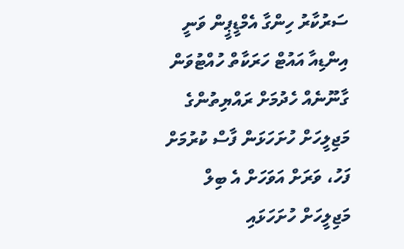ސަރުކާރު ހިންގާ އެމްޑީޕީން ވަނީ އިންޑިއާ އައުޓް ހަރަކާތް ހުއްޓުވަން ގާނޫނެއް ހެދުމަށް ރައްޔިތުންގެ މަޖިލީހަށް ހުށަހަޅަން ފާސް ކުރުމަށް ފަހު، ވަރަށް އަވަހަށް އެ ބިލް މަޖިލީހަށް ހުށަހަޅައި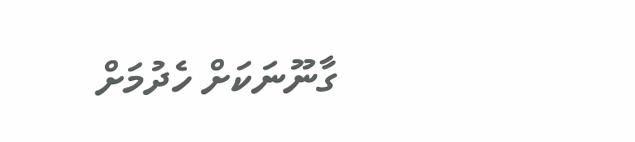ގާނޫނަކަށް ހެދުމަށް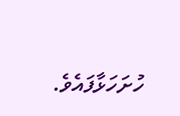ހުށަހަޅާފައެވެ.